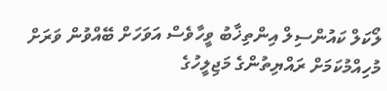ލޯކަލް ކައުންސިލް އިންތިޚާބު ވީހާވެސް އަވަހަށް ބޭއްވުން ވަރަށް މުހިއްމުކަމަށް ރައްޔިތުންގެ މަޖިލީހުގެ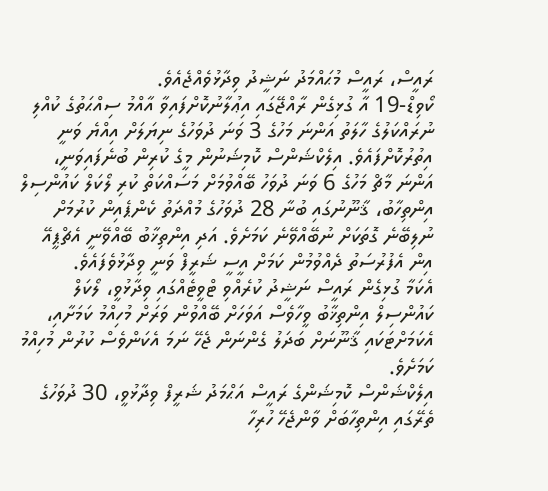ރައީސް، ރައީސް މުޙައްމަދު ނަޝީދު ވިދާޅުވެއްޖެއެވެ.
ކޯވިޑް-19 އާ ގުޅިގެން ރާއްޖޭގައި އިޢުލާނުކޮށްފައިވާ އާއްމު ސިއްޙަތުގެ ކުއްލި ނުރައްކަލުގެ ހާލަތު އަންނަ މަހުގެ 3 ވަނަ ދުވަހުގެ ނިޔަލަށް އިއްޔެ ވަނީ އިތުރުކޮށްފައެވެ. އިލެކްޝަންސް ކޮމިޝަނުން މީގެ ކުރިން ބުނެފައިވަނީ، އަންނަ މާޗް މަހުގެ 6 ވަނަ ދުވަހު ބޭއްވުމަށް މަސައްކަތް ކުރި ލޯކަލް ކައުންސިލް އިންތިހާބު، ޤާނޫނުގައި ބުނާ 28 ދުވަހުގެ މުއްދަތު ކެންޕެއިން ކުރުމަށް ނުލިބޭނެ ގޮތަކަށް ނުބޭއްވޭނެ ކަމަށެވެ. އަދި އިންތިޚާބު ބޭއްވޭނީ އެޗްޕީއޭ އިން އެފުރުސަތު ދެއްވުމުން ކަމަށް އީސީ ޝަރީފް ވަނީ ވިދާޅުވެފައެވެ.
އެކަމާ ގުޅިގެން ރައީސް ނަޝީދު ކުރެއްވި ޓްވީޓެއްގައި ވިދާޅުވީ، ލޯކަލް ކައުންސިލް އިންތިޚާބު ވީހާވެސް އަވަހަށް ބޭއްވުން ވަރަށް މުހިއްމު ކަމަށާއި، އެކަމަށްޓަކައި ޤާނޫނަށް ބަދަލު ގެންނަން ޖެހޭ ނަމަ އެކަންވެސް ކުރުން މުހިއްމު ކަމަށެވެ.
އިލެކްޝަންސް ކޮމިޝަންގެ ރައީސް އަޙްމަދު ޝަރީފް ވިދާޅުވީ، 30 ދުވަހުގެ ތެރޭގައި އިންތިހާބަށް ވާންޖެހޭ ހުރިހާ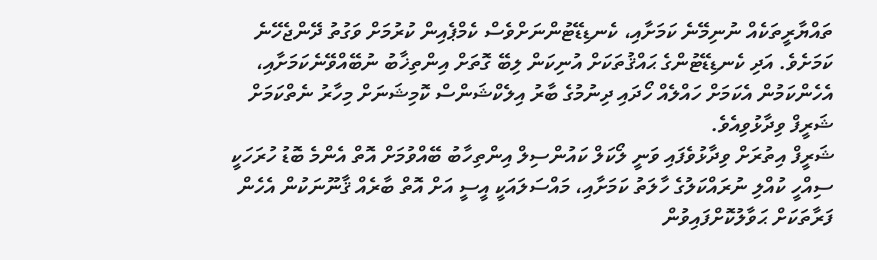ތައްޔާރީތަކެއް ނުނިމޭނެ ކަމަށާއި، ކެނޑިޑޭޓުންނަށްވެސް ކެމްޕެއިން ކުރުމަށް ވަގުތު ދޭންޖެހޭނެ ކަމަށެވެ. އަދި ކެނޑިޑޭޓުންގެ ޙައްޤުތަކަށް އުނިކަން ލިބޭ ގޮތަށް އިންތިޚާބު ނުބޭއްވޭނެކަމަށާއި، އެހެންކަމުން އެކަމަށް ހައްލެއް ހޯދައި ދިނުމުގެ ބާރު އިލެކްޝަންސް ކޮމިޝަނަށް މިހާރު ނެތްކަމަށް ޝަރީފް ވިދާޅުވިއެވެ.
ޝަރީފް އިތުރަށް ވިދާޅުވެފައި ވަނީ ލޯކަލް ކައުންސިލް އިންތިހާބު ބޭއްވުމަށް އޮތް އެންމެ ބޮޑު ހުރަހަކީ ސިއްހީ ކުއްލި ނުރައްކަލުގެ ހާލަތު ކަމަށާއި، މައްސަލައަކީ އީސީ އަށް އޮތް ބާރެއް ޤާނޫނަކުން އެހެން ފަރާތަކަށް ޙަވާލުކޮށްފައިވުން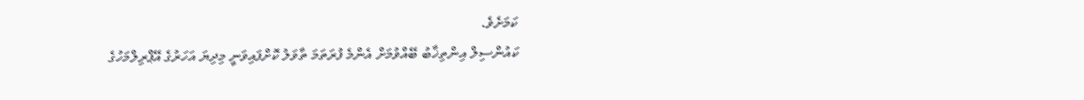ކަމަށެވެ.
ކައުންސިލް އިންތިޚާބު ބޭއްވުމަށް އެންމެ ފުރަތަމަ ތާވަލު ކޮށްފައިވަނީ މިދިޔަ އަހަރުގެ އޭޕްރިލްމަހުގެ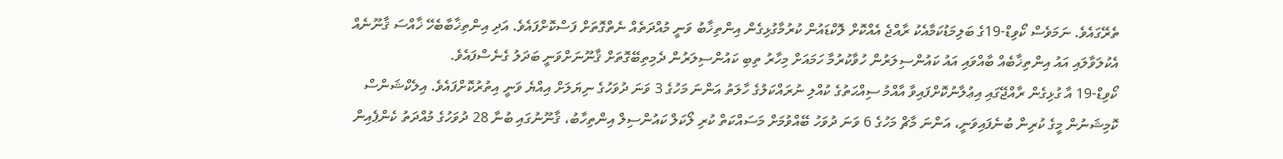ތެރޭގައެވެ. ނަމަވެސް ކޯވިޑް-19ގެ ބަލިމަޑުކަމާއެކު ރާއްޖެ އެއްކޮށް ލޮކްޑައުން ކުރުމާގުޅިގެން އިންތިޚާބު ވަނީ މުއްދަތެއް ނެތްގޮތަށް ފަސްކޮށްފައެވެ. އަދި އިންތިޚާބާބެހޭ ޚާއްސަ ޤާނޫނެއް އެކުލަވާލައި އައު އިންތިޚާބެއް ބާއްވައި އައު ކައުންސިލަރުން ހުވާކުރުމާ ހަމައަށް މިހާރު ތިބި ކައުންސިލަރުން ދެމިތިބޭގޮތަށް ޤާނޫނަށްވަނީ ބަދަލު ގެނެސްފައެވެ.
ކޯވިޑް-19 އާ ގުޅިގެން ރާއްޖޭގައި އިޢުލާނުކޮށްފައިވާ އާއްމު ސިއްޙަތުގެ ކުއްލި ނުރައްކަލުގެ ހާލަތު އަންނަ މަހުގެ 3 ވަނަ ދުވަހުގެ ނިޔަލަށް އިއްޔެ ވަނީ އިތުރުކޮށްފައެވެ. އިލެކްޝަންސް ކޮމިޝަނުން މީގެ ކުރިން ބުނެފައިވަނީ، އަންނަ މާޗް މަހުގެ 6 ވަނަ ދުވަހު ބޭއްވުމަށް މަސައްކަތް ކުރި ލޯކަލް ކައުންސިލް އިންތިހާބު، ޤާނޫނުގައި ބުނާ 28 ދުވަހުގެ މުއްދަތު ކެންޕެއިން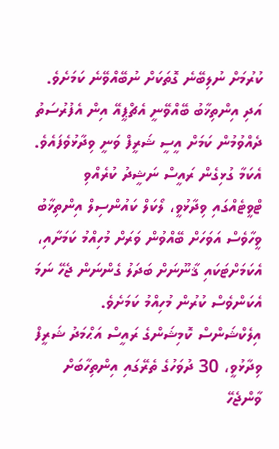ކުރުމަށް ނުލިބޭނެ ގޮތަކަށް ނުބޭއްވޭނެ ކަމަށެވެ. އަދި އިންތިޚާބު ބޭއްވޭނީ އެޗްޕީއޭ އިން އެފުރުސަތު ދެއްވުމުން ކަމަށް އީސީ ޝަރީފް ވަނީ ވިދާޅުވެފައެވެ.
އެކަމާ ގުޅިގެން ރައީސް ނަޝީދު ކުރެއްވި ޓްވީޓެއްގައި ވިދާޅުވީ، ލޯކަލް ކައުންސިލް އިންތިޚާބު ވީހާވެސް އަވަހަށް ބޭއްވުން ވަރަށް މުހިއްމު ކަމަށާއި، އެކަމަށްޓަކައި ޤާނޫނަށް ބަދަލު ގެންނަން ޖެހޭ ނަމަ އެކަންވެސް ކުރުން މުހިއްމު ކަމަށެވެ.
އިލެކްޝަންސް ކޮމިޝަންގެ ރައީސް އަޙްމަދު ޝަރީފް ވިދާޅުވީ، 30 ދުވަހުގެ ތެރޭގައި އިންތިހާބަށް ވާންޖެހޭ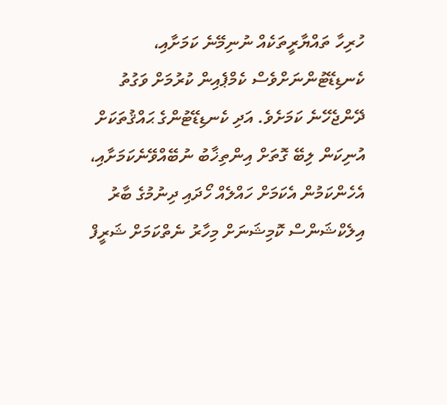ހުރިހާ ތައްޔާރީތަކެއް ނުނިމޭނެ ކަމަށާއި، ކެނޑިޑޭޓުންނަށްވެސް ކެމްޕެއިން ކުރުމަށް ވަގުތު ދޭންޖެހޭނެ ކަމަށެވެ. އަދި ކެނޑިޑޭޓުންގެ ޙައްޤުތަކަށް އުނިކަން ލިބޭ ގޮތަށް އިންތިޚާބު ނުބޭއްވޭނެކަމަށާއި، އެހެންކަމުން އެކަމަށް ހައްލެއް ހޯދައި ދިނުމުގެ ބާރު އިލެކްޝަންސް ކޮމިޝަނަށް މިހާރު ނެތްކަމަށް ޝަރީފް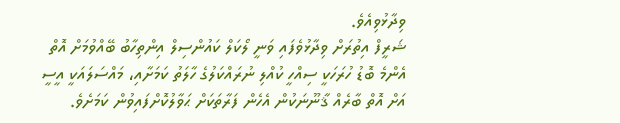ވިދާޅުވިއެވެ.
ޝަރީފް އިތުރަށް ވިދާޅުވެފައި ވަނީ ލޯކަލް ކައުންސިލް އިންތިހާބު ބޭއްވުމަށް އޮތް އެންމެ ބޮޑު ހުރަހަކީ ސިއްހީ ކުއްލި ނުރައްކަލުގެ ހާލަތު ކަމަށާއި، މައްސަލައަކީ އީސީ އަށް އޮތް ބާރެއް ޤާނޫނަކުން އެހެން ފަރާތަކަށް ޙަވާލުކޮށްފައިވުން ކަމަށެވެ.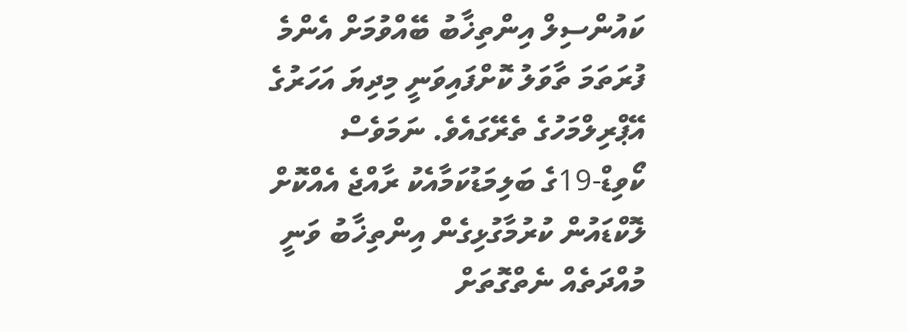ކައުންސިލް އިންތިޚާބު ބޭއްވުމަށް އެންމެ ފުރަތަމަ ތާވަލު ކޮށްފައިވަނީ މިދިޔަ އަހަރުގެ އޭޕްރިލްމަހުގެ ތެރޭގައެވެ. ނަމަވެސް ކޯވިޑް-19ގެ ބަލިމަޑުކަމާއެކު ރާއްޖެ އެއްކޮށް ލޮކްޑައުން ކުރުމާގުޅިގެން އިންތިޚާބު ވަނީ މުއްދަތެއް ނެތްގޮތަށް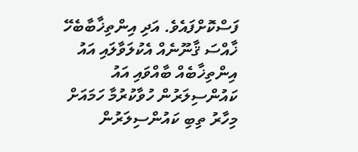ފަސްކޮށްފައެވެ. އަދި އިންތިޚާބާބެހޭ ޚާއްސަ ޤާނޫނެއް އެކުލަވާލައި އައު އިންތިޚާބެއް ބާއްވައި އައު ކައުންސިލަރުން ހުވާކުރުމާ ހަމައަށް މިހާރު ތިބި ކައުންސިލަރުން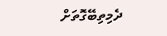ދެމިތިބޭގޮތަށް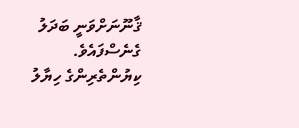ޤާނޫނަށްވަނީ ބަދަލު ގެނެސްފައެވެ.
ކިޔުންތެރިންގެ ހިޔާލު